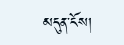མདུན་ངོས།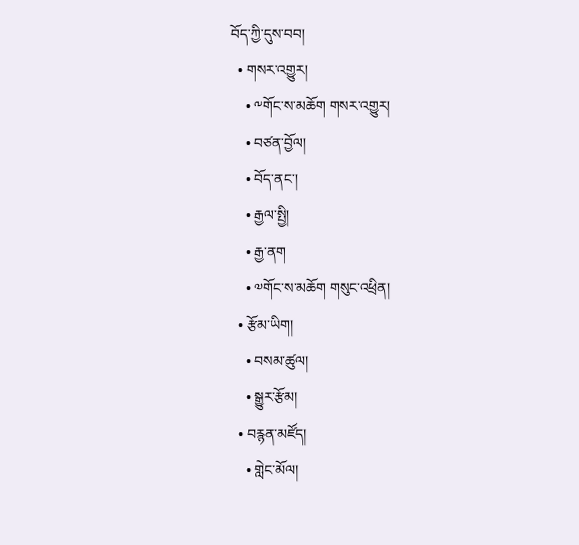བོད་ཀྱི་དུས་བབ།
  • གསར་འགྱུར།
    • ༸གོང་ས་མཆོག གསར་འགྱུར།
    • བཙན་བྱོལ།
    • བོད་ནང་།
    • རྒྱལ་སྤྱི།
    • རྒྱ་ནག
    • ༧གོང་ས་མཆོག གསུང་འཕྲིན།
  • རྩོམ་ཡིག།
    • བསམ་ཚུལ།
    • སྒྱུར་རྩོམ།
  • བརྙན་མཛོད།
    • གླེང་མོལ།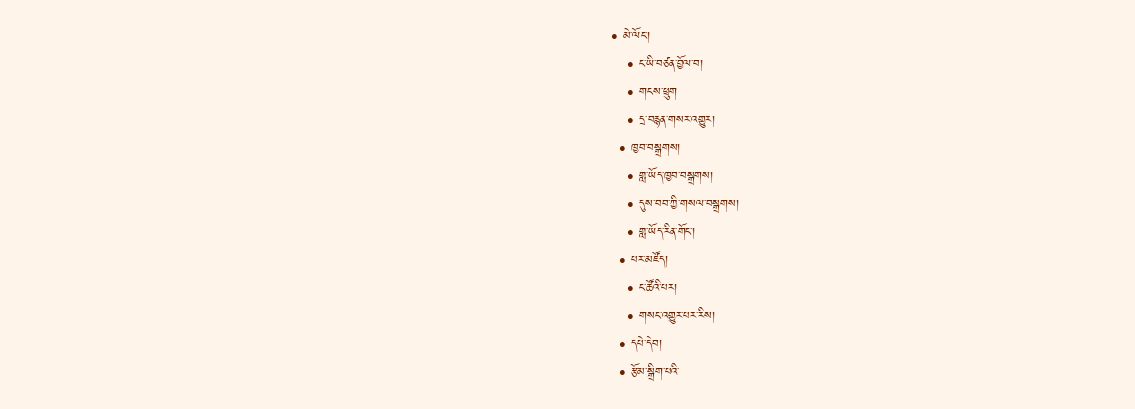• མེ་ལོང་།
    • ང་ཡི་བཙན་བྱོལ་བ།
    • གངས་ཕྲུག
    • དྲ་བརྙན་གསར་འགྱུར།
  • ཁྱབ་བསྒྲགས།
    • གླ་ཡོད་ཁྱབ་བསྒྲགས།
    • དུས་བབ་ཀྱི་གསལ་བསྒྲགས།
    • གླ་ཡོད་རིན་གོང་།
  • པར་མཛོད།
    • ང་ཚོའི་པར།
    • གསང་འགྱུར་པར་རིས།
  • དཔེ་དེབ།
  • རྩོམ་སྒྲིག་པའི་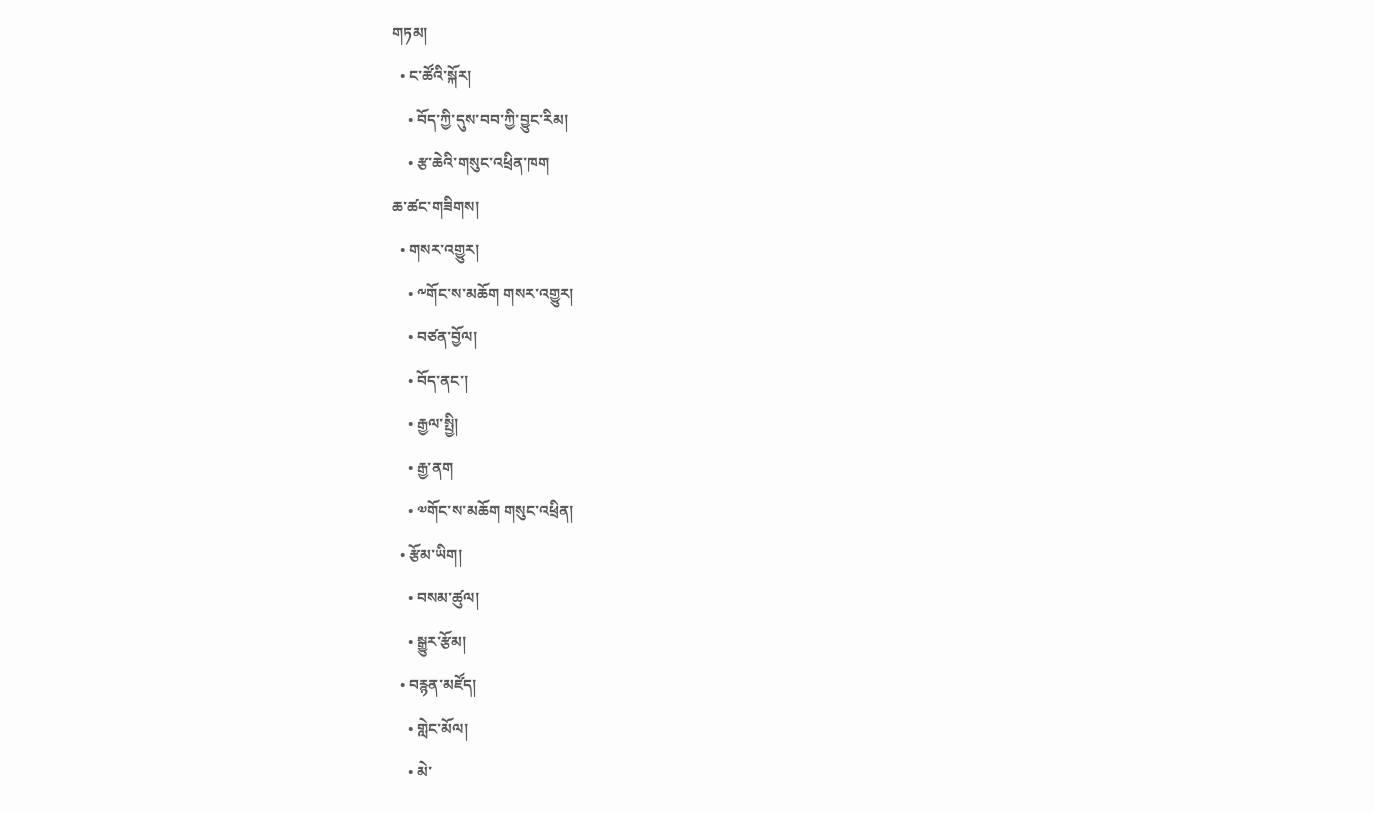གཏམ།
  • ང་ཚོའི་སྐོར།
    • བོད་ཀྱི་དུས་བབ་ཀྱི་བྱུང་རིམ།
    • རྩ་ཆེའི་གསུང་འཕྲིན་ཁག
ཆ་ཚང་གཟིགས།
  • གསར་འགྱུར།
    • ༸གོང་ས་མཆོག གསར་འགྱུར།
    • བཙན་བྱོལ།
    • བོད་ནང་།
    • རྒྱལ་སྤྱི།
    • རྒྱ་ནག
    • ༧གོང་ས་མཆོག གསུང་འཕྲིན།
  • རྩོམ་ཡིག།
    • བསམ་ཚུལ།
    • སྒྱུར་རྩོམ།
  • བརྙན་མཛོད།
    • གླེང་མོལ།
    • མེ་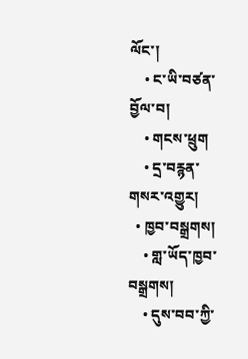ལོང་།
    • ང་ཡི་བཙན་བྱོལ་བ།
    • གངས་ཕྲུག
    • དྲ་བརྙན་གསར་འགྱུར།
  • ཁྱབ་བསྒྲགས།
    • གླ་ཡོད་ཁྱབ་བསྒྲགས།
    • དུས་བབ་ཀྱི་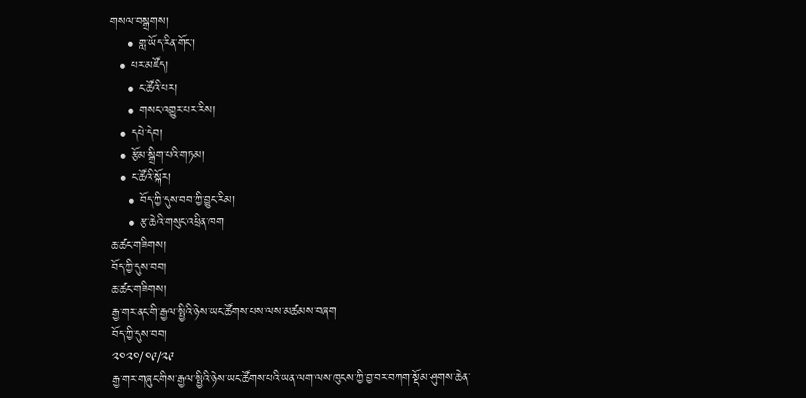གསལ་བསྒྲགས།
    • གླ་ཡོད་རིན་གོང་།
  • པར་མཛོད།
    • ང་ཚོའི་པར།
    • གསང་འགྱུར་པར་རིས།
  • དཔེ་དེབ།
  • རྩོམ་སྒྲིག་པའི་གཏམ།
  • ང་ཚོའི་སྐོར།
    • བོད་ཀྱི་དུས་བབ་ཀྱི་བྱུང་རིམ།
    • རྩ་ཆེའི་གསུང་འཕྲིན་ཁག
ཆ་ཚང་གཟིགས།
བོད་ཀྱི་དུས་བབ།
ཆ་ཚང་གཟིགས།
རྒྱ་གར་ནང་གི་རྒྱལ་སྤྱིའི་ཉེས་ཡང་ཚོགས་པས་ལས་མཚམས་བཞག
བོད་ཀྱི་དུས་བབ།
༢༠༢༠/༠༩/༢༩
རྒྱ་གར་གཞུང་གིས་རྒྱལ་སྤྱིའི་ཉེས་ཡང་ཚོགས་པའི་ཡན་ལག་ལས་ཁུངས་ཀྱི་བྱ་བར་བཀག་སྡོམ་ཤུགས་ཆེན་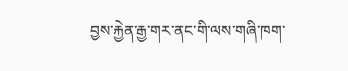བྱས་རྐྱེན་རྒྱ་གར་ནང་གི་ལས་གཞི་ཁག་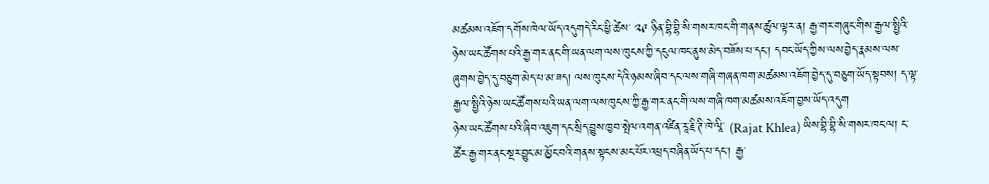མཚམས་འཇོག་དགོས་ཁེལ་ཡོད་འདུགདེ་རིང་ཕྱི་ཚེས་ ༢༩ ཉིན་བྷི་བྷི་སི་གསར་ཁང་གི་གནས་ཚུལ་ལྟར་ན། རྒྱ་གར་གཞུང་གིས་རྒྱལ་སྤྱིའི་ཉེས་ཡང་ཚོགས་པའི་རྒྱ་གར་ནང་གི་ཡན་ལག་ལས་ཁུངས་ཀྱི་དངུལ་ཁང་ནུས་མེད་བཟོས་པ་དང་། དབང་ཡོད་ཀྱིས་ལས་བྱེད་རྣམས་ལས་ཞུགས་བྱེད་དུ་བཅུག་མེད་པ་མ་ཟད། ལས་ཁུངས་དེའི་ཉམས་ཞིབ་དང་ལས་གཞི་གཞན་ཁག་མཚམས་འཇོག་བྱེད་དུ་བཅུག་ཡོད་སྟབས། ད་ལྟ་རྒྱལ་སྤྱིའི་ཉེས་ཡང་ཚོགས་པའི་ཡན་ལག་ལས་ཁུངས་ཀྱི་རྒྱ་གར་ནང་གི་ལས་གཞི་ཁག་མཚམས་འཇོག་བྱས་ཡོད་འདུག
ཉེས་ཡང་ཚོགས་པའི་ཞིབ་འཇུག་དང་སྲིད་བྱུས་ཁྱབ་སྤེལ་འགན་འཛིན་རཱ་རྗི་ཊི་ཁེ་ལཱི་ (Rajat Khlea) ཡིས་བྷི་བྷི་སི་གསར་ཁང་ལ། ང་ཚོར་རྒྱ་གར་ནང་སྔར་བྱུང་མ་མྱོང་བའི་གནས་སྟངས་མང་པོར་འཕྲད་བཞིན་ཡོད་པ་དང་། རྒྱ་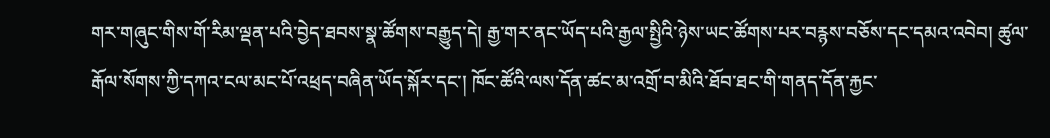གར་གཞུང་གིས་གོ་རིམ་ལྡན་པའི་བྱེད་ཐབས་སྣ་ཚོགས་བརྒྱུད་དེ། རྒྱ་གར་ནང་ཡོད་པའི་རྒྱལ་སྤྱིའི་ཉེས་ཡང་ཚོགས་པར་བརྙས་བཅོས་དང་དམའ་འབེབ། ཚུལ་རྒོལ་སོགས་ཀྱི་དཀའ་ངལ་མང་པོ་འཕྲད་བཞིན་ཡོད་སྐོར་དང་། ཁོང་ཚོའི་ལས་དོན་ཚང་མ་འགྲོ་བ་མིའི་ཐོབ་ཐང་གི་གནད་དོན་རྐྱང་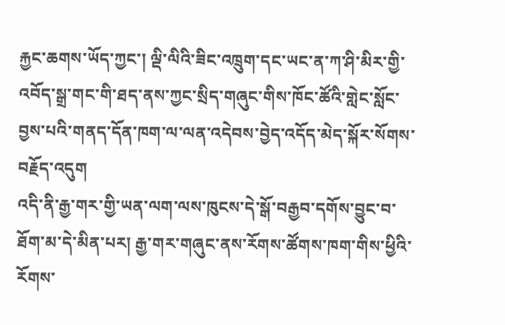རྐྱང་ཆགས་ཡོད་ཀྱང་། ལྡི་ལིའི་ཟིང་འཁྲུག་དང་ཡང་ན་ཀ་ཤི་མིར་གྱི་འབོད་སྒྲ་གང་གི་ཐད་ནས་ཀྱང་སྲིད་གཞུང་གིས་ཁོང་ཚོའི་གླེང་སློང་བྱས་པའི་གནད་དོན་ཁག་ལ་ལན་འདེབས་བྱེད་འདོད་མེད་སྐོར་སོགས་བརྗོད་འདུག
འདི་ནི་རྒྱ་གར་གྱི་ཡན་ལག་ལས་ཁུངས་དེ་སྒོ་བརྒྱབ་དགོས་བྱུང་བ་ཐོག་མ་དེ་མིན་པར། རྒྱ་གར་གཞུང་ནས་རོགས་ཚོགས་ཁག་གིས་ཕྱིའི་རོགས་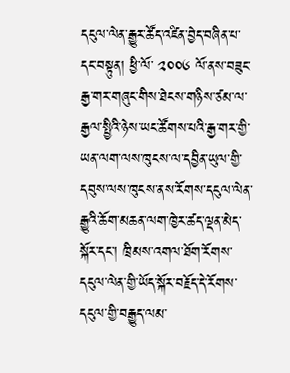དངུལ་ལེན་རྒྱུར་ཚོད་འཛིན་བྱེད་བཞིན་པ་དང་བསྟུན། ཕྱི་ལོ་ ༢༠༠༦ ལོ་ནས་བཟུང་རྒྱ་གར་གཞུང་གིས་ཐེངས་གཉིས་ཙམ་ལ་རྒྱལ་སྤྱིའི་ཉེས་ཡང་ཚོགས་པའི་རྒྱ་གར་གྱི་ཡན་ལག་ལས་ཁུངས་ལ་དབྱིན་ཡུལ་གྱི་དབུས་ལས་ཁུངས་ནས་རོགས་དངུལ་ལེན་རྒྱུའི་ཆོག་མཆན་ལག་ཁྱེར་ཚད་ལྡན་མེད་སྐོར་དང་། ཁྲིམས་འགལ་ཐོག་རོགས་དངུལ་ལེན་གྱི་ཡོད་སྐོར་བརྗོད་དེ་རོགས་དངུལ་གྱི་བརྒྱུད་ལམ་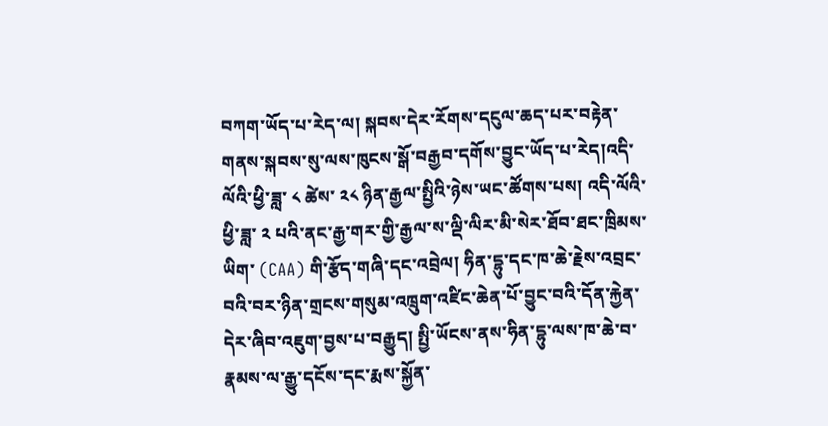བཀག་ཡོད་པ་རེད་ལ། སྐབས་དེར་རོགས་དངུལ་ཆད་པར་བརྟེན་གནས་སྐབས་སུ་ལས་ཁུངས་སྒོ་བརྒྱབ་དགོས་བྱུང་ཡོད་པ་རེད།འདི་ལོའི་ཕྱི་ཟླ་ ༨ ཚེས་ ༢༨ ཉིན་རྒྱལ་སྤྱིའི་ཉེས་ཡང་ཚོགས་པས། འདི་ལོའི་ཕྱི་ཟླ་ ༢ པའི་ནང་རྒྱ་གར་གྱི་རྒྱལ་ས་ལྡི་ལིར་མི་སེར་ཐོབ་ཐང་ཁྲིམས་ཡིག་ (CAA) གི་རྩོད་གཞི་དང་འབྲེལ། ཧིན་དྷུ་དང་ཁ་ཆེ་རྗེས་འབྲང་བའི་བར་ཉིན་གྲངས་གསུམ་འཁྲུག་འཛིང་ཆེན་པོ་བྱུང་བའི་དོན་རྐྱེན་དེར་ཞིབ་འཇུག་བྱས་པ་བརྒྱུད། སྤྱི་ཡོངས་ནས་ཧིན་དྷུ་ལས་ཁ་ཆེ་བ་རྣམས་ལ་རྒྱུ་དངོས་དང་རྨས་སྐྱོན་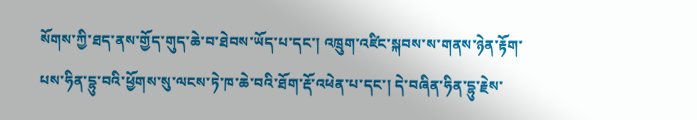སོགས་ཀྱི་ཐད་ནས་གྱོད་གུད་ཆེ་བ་ཐེབས་ཡོད་པ་དང་། འཁྲུག་འཛིང་སྐབས་ས་གནས་ཉེན་རྟོག་པས་ཧིན་དྷུ་བའི་ཕྱོགས་སུ་ལངས་ཏེ་ཁ་ཆེ་བའི་ཐོག་རྡོ་འཕེན་པ་དང་། དེ་བཞིན་ཧིན་དྷུ་རྗེས་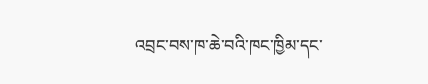འབྲང་བས་ཁ་ཆེ་བའི་ཁང་ཁྱིམ་དང་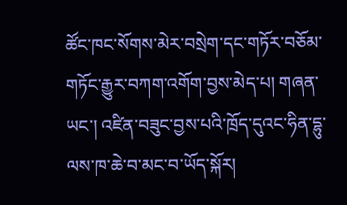ཚོང་ཁང་སོགས་མེར་བསྲེག་དང་གཏོར་བཅོམ་གཏོང་རྒྱུར་བཀག་འགོག་བྱས་མེད་པ། གཞན་ཡང་། འཛིན་བཟུང་བྱས་པའི་ཁྲོད་དུའང་ཧིན་དྷུ་ལས་ཁ་ཆེ་བ་མང་བ་ཡོད་སྐོར།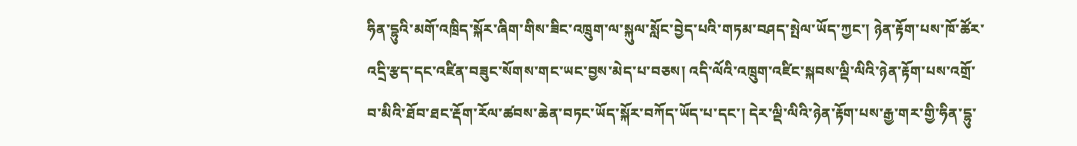ཧིན་དྷུའི་མགོ་འཁྲིད་སྐོར་ཞིག་གིས་ཟིང་འཁྲུག་ལ་སྐུལ་སློང་བྱེད་པའི་གཏམ་བཤད་སྤེལ་ཡོད་ཀྱང་། ཉེན་རྟོག་པས་ཁོ་ཚོར་འདྲི་རྩད་དང་འཛིན་བཟུང་སོགས་གང་ཡང་བྱས་མེད་པ་བཅས། འདི་ལོའི་འཁྲུག་འཛིང་སྐབས་ལྡི་ལིའི་ཉེན་རྟོག་པས་འགྲོ་བ་མིའི་ཐོབ་ཐང་རྡོག་རོལ་ཚབས་ཆེན་བཏང་ཡོད་སྐོར་བཀོད་ཡོད་པ་དང་། དེར་ལྡི་ལིའི་ཉེན་རྟོག་པས་རྒྱ་གར་གྱི་ཧིན་དྷུ་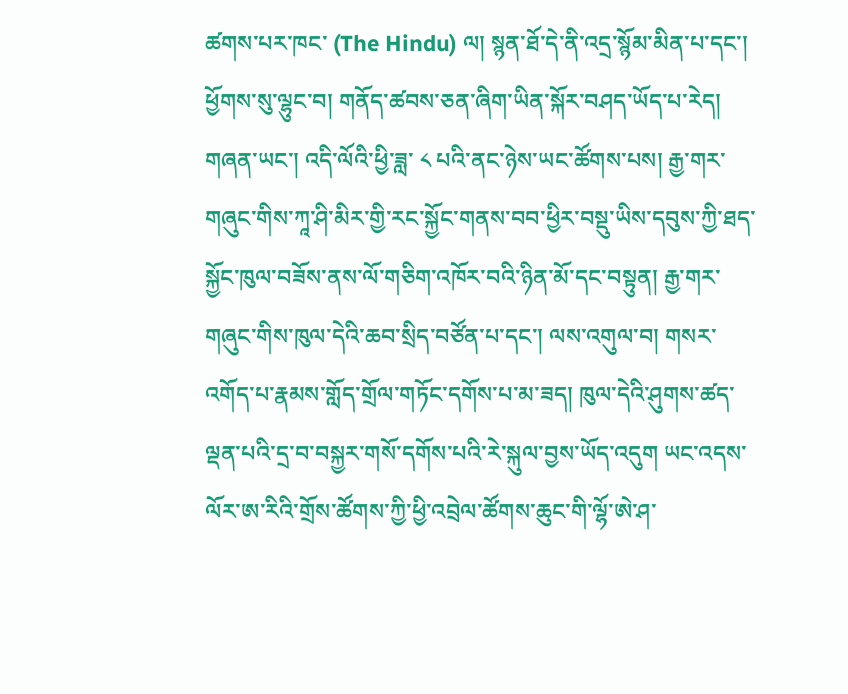ཚགས་པར་ཁང་ (The Hindu) ལ། སྙན་ཐོ་དེ་ནི་འདྲ་སྙོམ་མིན་པ་དང་། ཕྱོགས་སུ་ལྷུང་བ། གནོད་ཚབས་ཅན་ཞིག་ཡིན་སྐོར་བཤད་ཡོད་པ་རེད།
གཞན་ཡང་། འདི་ལོའི་ཕྱི་ཟླ་ ༨ པའི་ནང་ཉེས་ཡང་ཚོགས་པས། རྒྱ་གར་གཞུང་གིས་ཀཱ་ཤི་མིར་གྱི་རང་སྐྱོང་གནས་བབ་ཕྱིར་བསྡུ་ཡིས་དབུས་ཀྱི་ཐད་སྐྱོང་ཁུལ་བཟོས་ནས་ལོ་གཅིག་འཁོར་བའི་ཉིན་མོ་དང་བསྟུན། རྒྱ་གར་གཞུང་གིས་ཁུལ་དེའི་ཆབ་སྲིད་བཙོན་པ་དང་། ལས་འགུལ་བ། གསར་འགོད་པ་རྣམས་གློད་གྲོལ་གཏོང་དགོས་པ་མ་ཟད། ཁུལ་དེའི་ཤུགས་ཚད་ལྡན་པའི་དྲ་བ་བསྐྱར་གསོ་དགོས་པའི་རེ་སྐུལ་བྱས་ཡོད་འདུག ཡང་འདས་ལོར་ཨ་རིའི་གྲོས་ཚོགས་ཀྱི་ཕྱི་འབྲེལ་ཚོགས་ཆུང་གི་ལྷོ་ཨེ་ཤ་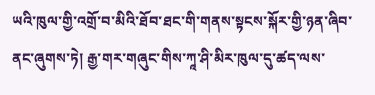ཡའི་ཁུལ་གྱི་འགྲོ་བ་མིའི་ཐོབ་ཐང་གི་གནས་སྟངས་སྐོར་གྱི་ཉན་ཞིབ་ནང་ཞུགས་ཏེ། རྒྱ་གར་གཞུང་གིས་ཀཱ་ཤི་མིར་ཁུལ་དུ་ཚད་ལས་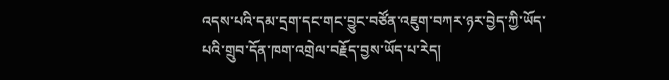འདས་པའི་དམ་དྲག་དང་གང་བྱུང་བཙོན་འཇུག་བཀར་ཉར་བྱེད་ཀྱི་ཡོད་པའི་གྲུབ་དོན་ཁག་འགྲེལ་བརྗོད་བྱས་ཡོད་པ་རེད།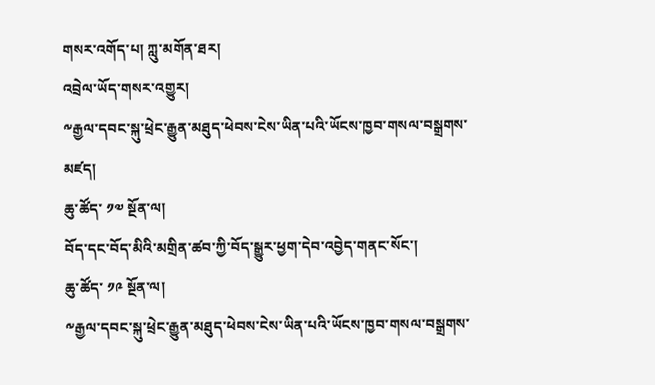གསར་འགོད་པ། ཀླུ་མགོན་ཐར།
འབྲེལ་ཡོད་གསར་འགྱུར།
༸རྒྱལ་དབང་སྐུ་ཕྲེང་རྒྱུན་མཐུད་ཕེབས་ངེས་ཡིན་པའི་ཡོངས་ཁྱབ་གསལ་བསྒྲགས་མཛད།
ཆུ་ཚོད་ ༡༧ སྔོན་ལ།
བོད་དང་བོད་མིའི་མགྲིན་ཚབ་ཀྱི་བོད་སྒྱུར་ཕྱག་དེབ་འབྱེད་གནང་སོང་།
ཆུ་ཚོད་ ༡༩ སྔོན་ལ།
༸རྒྱལ་དབང་སྐུ་ཕྲེང་རྒྱུན་མཐུད་ཕེབས་ངེས་ཡིན་པའི་ཡོངས་ཁྱབ་གསལ་བསྒྲགས་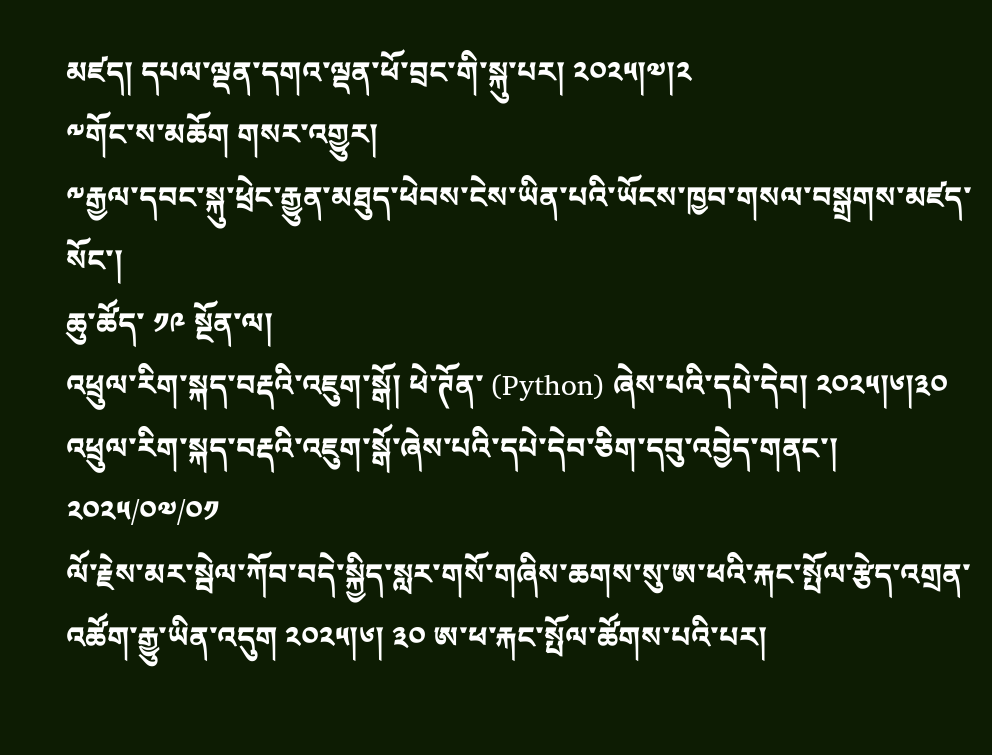མཛད། དཔལ་ལྡན་དགའ་ལྡན་ཕོ་བྲང་གི་སྐུ་པར། ༢༠༢༥།༧།༢
༸གོང་ས་མཆོག གསར་འགྱུར།
༸རྒྱལ་དབང་སྐུ་ཕྲེང་རྒྱུན་མཐུད་ཕེབས་ངེས་ཡིན་པའི་ཡོངས་ཁྱབ་གསལ་བསྒྲགས་མཛད་སོང་།
ཆུ་ཚོད་ ༡༩ སྔོན་ལ།
འཕྲུལ་རིག་སྐད་བརྡའི་འཇུག་སྒོ། ཕེ་ཊོན་ (Python) ཞེས་པའི་དཔེ་དེབ། ༢༠༢༥།༦།༣༠
འཕྲུལ་རིག་སྐད་བརྡའི་འཇུག་སྒོ་ཞེས་པའི་དཔེ་དེབ་ཅིག་དབུ་འབྱེད་གནང་།
༢༠༢༥/༠༧/༠༡
ལོ་རྗེས་མར་སྦེལ་ཀོབ་བདེ་སྐྱིད་སླར་གསོ་གཞིས་ཆགས་སུ་ཨ་ཕའི་རྐང་སྤོལ་རྩེད་འགྲན་འཚོག་རྒྱུ་ཡིན་འདུག ༢༠༢༥།༦། ༣༠ ཨ་ཕ་རྐང་སྤོལ་ཚོགས་པའི་པར།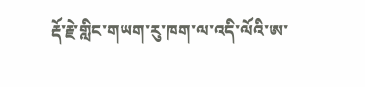རྡོ་རྗེ་གླིང་གཡག་རུ་ཁག་ལ་འདི་ལོའི་ཨ་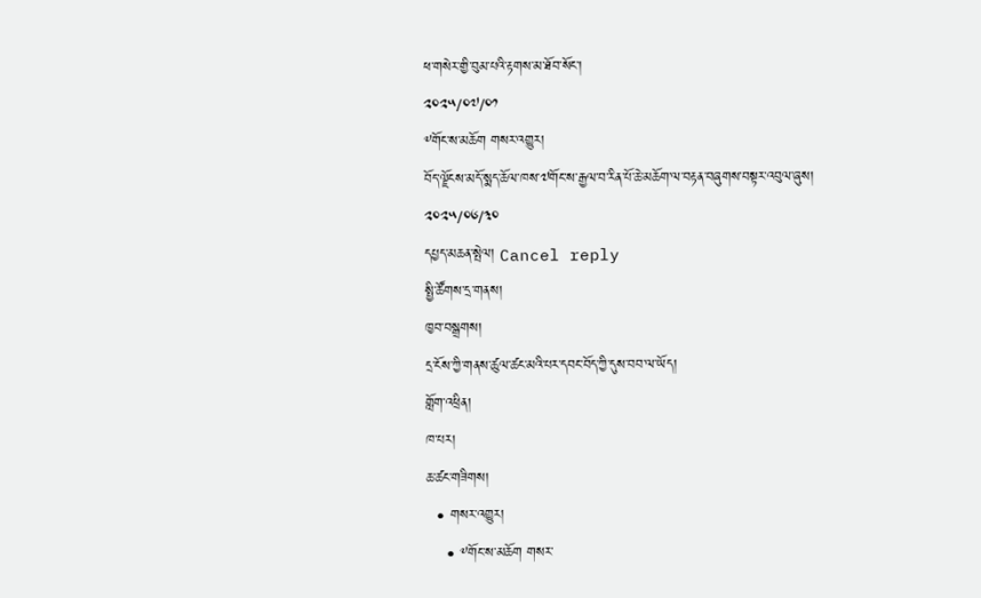ཕ་གསེར་གྱི་བུམ་པའི་རྟགས་མ་ཐོབ་སོང་།
༢༠༢༥/༠༧/༠༡
༸གོང་ས་མཆོག གསར་འགྱུར།
བོད་ལྗོངས་མདོ་སྨད་ཆོལ་ཁས་༧གོང་ས་རྒྱལ་བ་རིན་པོ་ཆེ་མཆོག་ལ་བརྟན་བཞུགས་བསྟར་འབུལ་ཞུས།
༢༠༢༥/༠༦/༣༠
དཔྱད་མཆན་སྤེལ། Cancel reply
སྤྱི་ཚོགས་དྲ་གནས།
ཁྱབ་བསྒྲགས།
དྲ་ངོས་ཀྱི་གནས་ཚུལ་ཚང་མའི་པར་དབང་བོད་ཀྱི་དུས་བབ་ལ་ཡོད།
གློག་འཕྲིན།
ཁ་པར།
ཆ་ཚང་གཟིགས།
  • གསར་འགྱུར།
    • ༸གོང་ས་མཆོག གསར་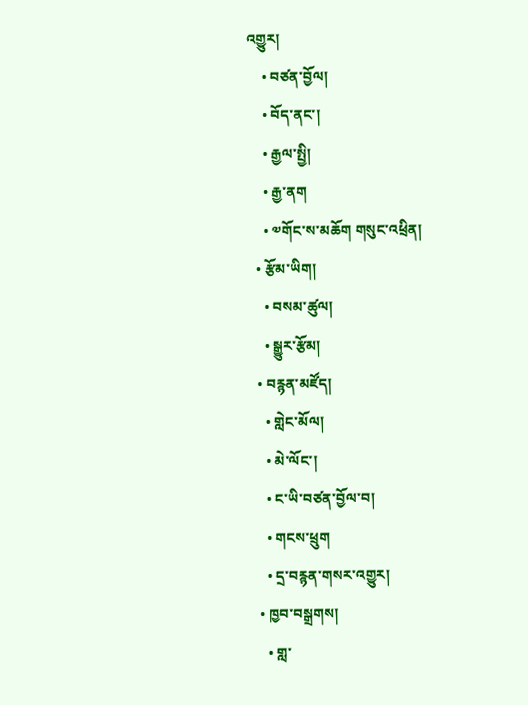འགྱུར།
    • བཙན་བྱོལ།
    • བོད་ནང་།
    • རྒྱལ་སྤྱི།
    • རྒྱ་ནག
    • ༧གོང་ས་མཆོག གསུང་འཕྲིན།
  • རྩོམ་ཡིག།
    • བསམ་ཚུལ།
    • སྒྱུར་རྩོམ།
  • བརྙན་མཛོད།
    • གླེང་མོལ།
    • མེ་ལོང་།
    • ང་ཡི་བཙན་བྱོལ་བ།
    • གངས་ཕྲུག
    • དྲ་བརྙན་གསར་འགྱུར།
  • ཁྱབ་བསྒྲགས།
    • གླ་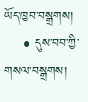ཡོད་ཁྱབ་བསྒྲགས།
    • དུས་བབ་ཀྱི་གསལ་བསྒྲགས།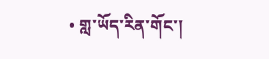• གླ་ཡོད་རིན་གོང་།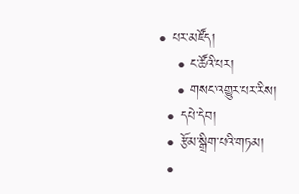• པར་མཛོད།
    • ང་ཚོའི་པར།
    • གསང་འགྱུར་པར་རིས།
  • དཔེ་དེབ།
  • རྩོམ་སྒྲིག་པའི་གཏམ།
  •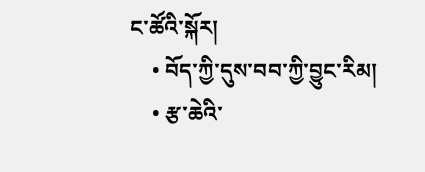ང་ཚོའི་སྐོར།
    • བོད་ཀྱི་དུས་བབ་ཀྱི་བྱུང་རིམ།
    • རྩ་ཆེའི་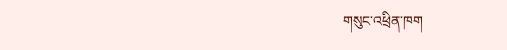གསུང་འཕྲིན་ཁག